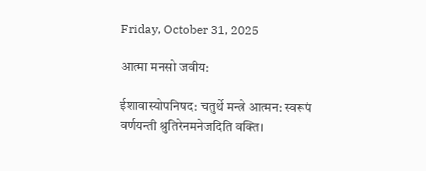Friday, October 31, 2025

आत्मा मनसो जवीय:

ईशावास्योपनिषद: चतुर्थे मन्त्रे आत्मन: स्वरूपं वर्णयन्ती श्रुतिरेनमनेजदिति वक्ति।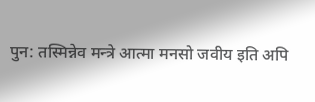पुन: तस्मिन्नेव मन्त्रे आत्मा मनसो जवीय इति अपि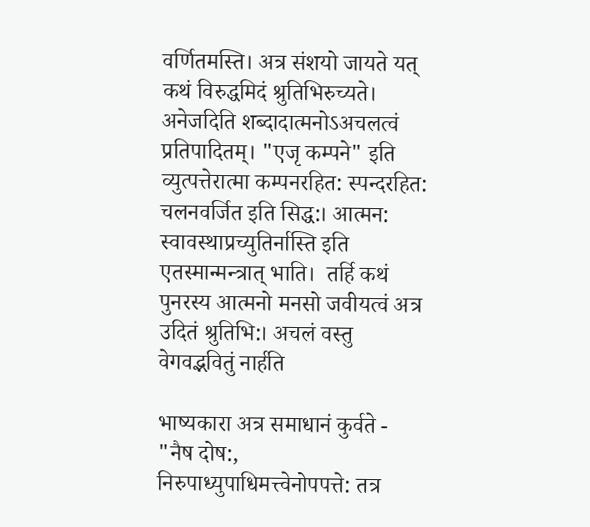वर्णितमस्ति। अत्र संशयो जायते यत् कथं विरुद्धमिदं श्रुतिभिरुच्यते। अनेजदिति शब्दादात्मनोऽअचलत्वं प्रतिपादितम्। "एजृ कम्पने" इति व्युत्पत्तेरात्मा कम्पनरहित: स्पन्दरहित: चलनवर्जित इति सिद्ध:। आत्मन: स्वावस्थाप्रच्युतिर्नास्ति इति एतस्मान्मन्त्रात् भाति।  तर्हि कथं पुनरस्य आत्मनो मनसो जवीयत्वं अत्र उदितं श्रुतिभि:। अचलं वस्तु वेगवद्भवितुं नार्हति

भाष्यकारा अत्र समाधानं कुर्वते - "नैष दोष:, निरुपाध्युपाधिमत्त्वेनोपपत्ते: तत्र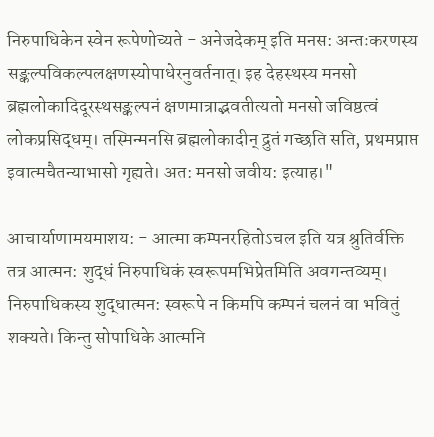निरुपाधिकेन स्वेन रूपेणोच्यते - अनेजदेकम् इति मनस: अन्तःकरणस्य सङ्कल्पविकल्पलक्षणस्योपाधेरनुवर्तनात्। इह देहस्थस्य मनसो ब्रह्मलोकादिदूरस्थसङ्कल्पनं क्षणमात्राद्भवतीत्यतो मनसो जविष्ठत्वं लोकप्रसिद्धम्। तस्मिन्मनसि ब्रह्मलोकादीन् द्रुतं गच्छति सति, प्रथमप्राप्त इवात्मचैतन्याभासो गृह्यते। अत: मनसो जवीय: इत्याह।"

आचार्याणामयमाशय: - आत्मा कम्पनरहितोऽचल इति यत्र श्रुतिर्वक्ति तत्र आत्मन: शुद्धं निरुपाधिकं स्वरूपमभिप्रेतमिति अवगन्तव्यम्। निरुपाधिकस्य शुद्धात्मन: स्वरूपे न किमपि कम्पनं चलनं वा भवितुं शक्यते। किन्तु सोपाधिके आत्मनि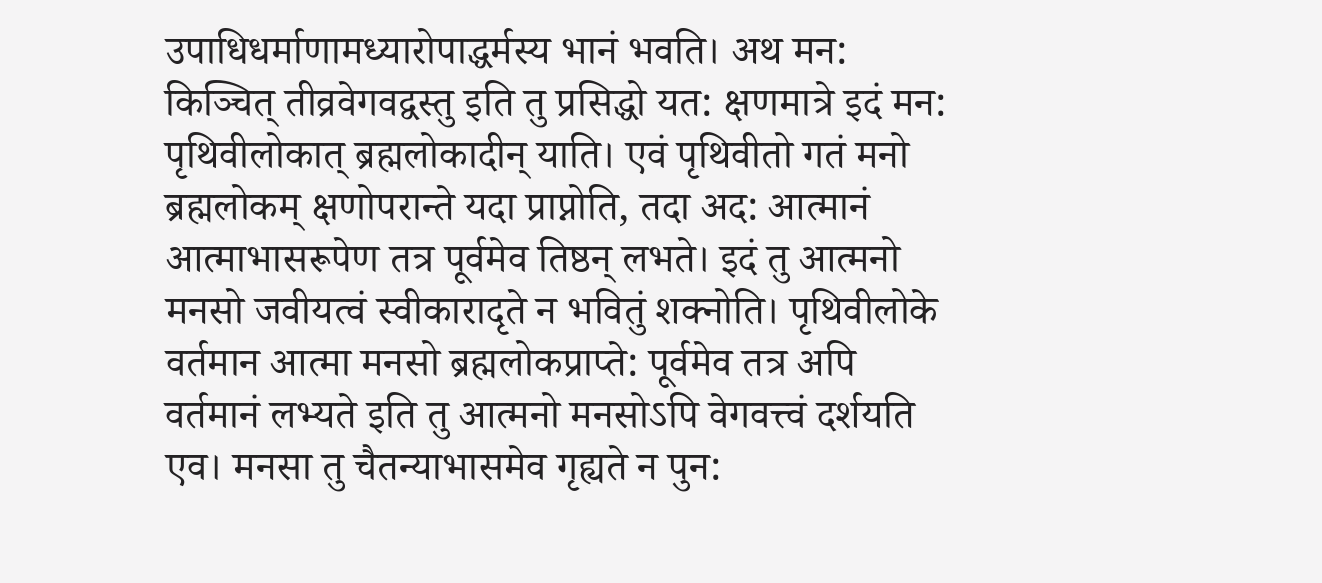उपाधिधर्माणामध्यारोपाद्धर्मस्य भानं भवति। अथ मन: किञ्चित् तीव्रवेगवद्वस्तु इति तु प्रसिद्धो यत: क्षणमात्रे इदं मन: पृथिवीलोकात् ब्रह्मलोकादीन् याति। एवं पृथिवीतो गतं मनो ब्रह्मलोकम् क्षणोपरान्ते यदा प्राप्नोति, तदा अद: आत्मानं आत्माभासरूपेण तत्र पूर्वमेव तिष्ठन् लभते। इदं तु आत्मनो मनसो जवीयत्वं स्वीकारादृते न भवितुं शक्नोति। पृथिवीलोके वर्तमान आत्मा मनसो ब्रह्मलोकप्राप्ते: पूर्वमेव तत्र अपि वर्तमानं लभ्यते इति तु आत्मनो मनसोऽपि वेगवत्त्वं दर्शयति एव। मनसा तु चैतन्याभासमेव गृह्यते न पुन: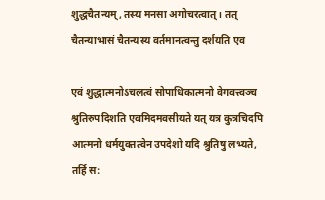शुद्धचैतन्यम्, तस्य मनसा अगोचरत्वात्। तत् चैतन्याभासं चैतन्यस्य वर्तमानत्वन्तु दर्शयति एव

एवं शुद्धात्मनोऽचलत्वं सोपाधिकात्मनो वेगवत्त्वञ्च श्रुतिरुपदिशति एवमिदमवसीयते यत् यत्र कुत्रचिदपि आत्मनो धर्मयुक्तत्वेन उपदेशो यदि श्रुतिषु लभ्यते, तर्हि स: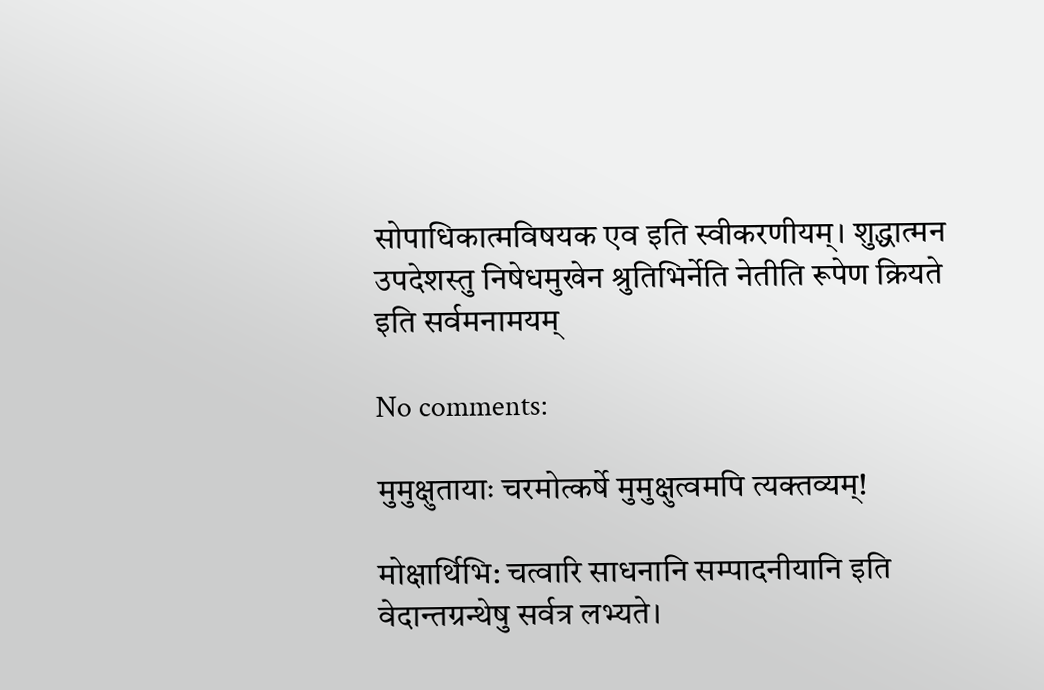सोपाधिकात्मविषयक एव इति स्वीकरणीयम्। शुद्धात्मन उपदेशस्तु निषेधमुखेन श्रुतिभिर्नेति नेतीति रूपेण क्रियते इति सर्वमनामयम्

No comments:

मुमुक्षुतायाः चरमोत्कर्षे मुमुक्षुत्वमपि त्यक्तव्यम्!

मोक्षार्थिभि: चत्वारि साधनानि सम्पादनीयानि इति वेदान्तग्रन्थेषु सर्वत्र लभ्यते।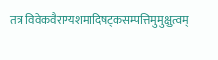तत्र विवेकवैराग्यशमादिषट्कसम्पत्तिमुमुक्षुत्वम्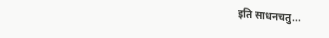इति साधनचतु...